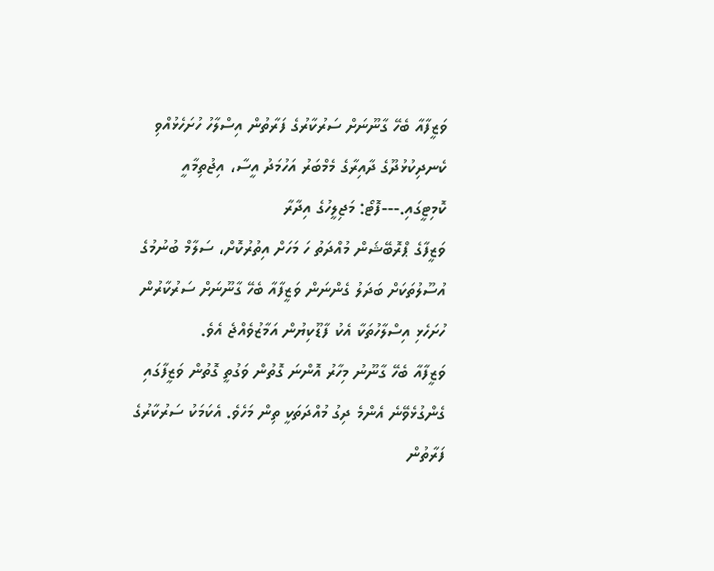ވަޒީފާއާ ބެހޭ ގާނޫނަށް ސަރުކާރުގެ ފަރާތުން އިސްލާހު ހުށަހެޅުއްވި ކެނދިކުޅުދޫގެ ދާއިރާގެ މެމްބަރު އަހުމަދު އީސާ، އިޖުތިމާއީ ކޮމިޓީގައި.---ފޮޓޯ: މަޖިލީހުގެ އިދާރާ
ވަޒީފާގެ ޕްރޮބޭޝަން މުއްދަތު ހަ މަހަށް އިތުރުކޮށް، ސަލާމް ބުނުމުގެ އުސޫލުތަކަށް ބަދަލު ގެންނަން ވަޒީފާއާ ބެހޭ ގާނޫނަށް ސަރުކާރުން ހުށަހެޅި އިސްލާހުތަކާ އެކު ފާޑޫކިޔުން އަމާޒުވެއްޖެ އެވެ.
ވަޒީފާއާ ބެހޭ ގާނޫނު މިހާރު އޮންނަ ގޮތުން ވަގުތީ ގޮތުން ވަޒީފާގައި ގެންގުޅެވޭނެ އެންމެ ދިގު މުއްދަތަކީ ތިން މަހެވެ. އެކަމަކު ސަރުކާރުގެ ފަރާތުން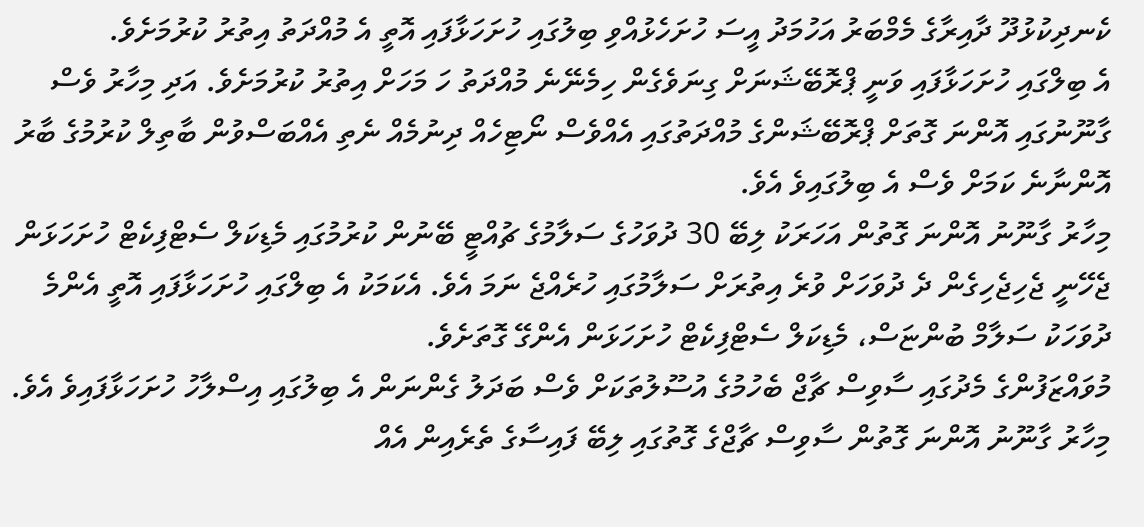ކެނދިކުޅުދޫ ދާއިރާގެ މެމްބަރު އަހުމަދު އީސަ ހުށަހެޅުއްވި ބިލުގައި ހުށަހަޅާފައި އޮތީ އެ މުއްދަތު އިތުރު ކުރުމަށެވެ.
އެ ބިލްގައި ހުށަހަޅާފައި ވަނީ ޕްރޮބޭޝަނަށް ގިނަވެގެން ހިމެނޭނެ މުއްދަތު ހަ މަހަށް އިތުރު ކުރުމަށެވެ. އަދި މިހާރު ވެސް ގާނޫނުގައި އޮންނަ ގޮތަށް ޕްރޮބޭޝަންގެ މުއްދަތުގައި އެއްވެސް ނޯޓިހެއް ދިނުމެއް ނެތި އެއްބަސްވުން ބާތިލް ކުރުމުގެ ބާރު އޮންނާނެ ކަމަށް ވެސް އެ ބިލުގައިވެ އެވެ.
މިހާރު ގާނޫނު އޮންނަ ގޮތުން އަހަރަކު ލިބޭ 30 ދުވަހުގެ ސަލާމުގެ ޗުއްޓީ ބޭނުން ކުރުމުގައި މެޑިކަލް ސެޓްފިކެޓް ހުށަހަޅަން ޖެހޭނީ ޖެހިޖެހިގެން ދެ ދުވަހަށް ވުރެ އިތުރަށް ސަލާމުގައި ހުރެއްޖެ ނަމަ އެވެ. އެކަމަކު އެ ބިލްގައި ހުށަހަޅާފައި އޮތީ އެންމެ ދުވަހަކު ސަލާމް ބުންޏަސް، މެޑިކަލް ސެޓްފިކެޓް ހުށަހަޅަން އެންގޭ ގޮތަށެވެ.
މުވައްޒަފުންގެ މެދުގައި ސާވިސް ޗާޖް ބެހުމުގެ އުސޫލުތަކަށް ވެސް ބަދަލު ގެންނަން އެ ބިލުގައި އިސްލާހު ހުށަހަޅާފައިވެ އެވެ. މިހާރު ގާނޫނު އޮންނަ ގޮތުން ސާވިސް ޗާޖްގެ ގޮތުގައި ލިބޭ ފައިސާގެ ތެރެއިން އެއް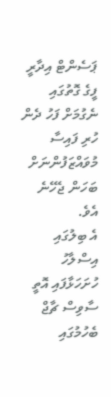ޕަސެންޓް އިދާރީ ފީގެ ގޮތުގައި ނެގުމަށް ފަހު ދެން ހުރި ފައިސާ މުވައްޒަފުންނަށް ބަހަން ޖެހޭނެ އެވެ.
އެ ބިލުގައި އިސްލާހު ހުށަހަޅާފައި އޮތީ ސާވިސް ޗާޖް ބެހުމުގައި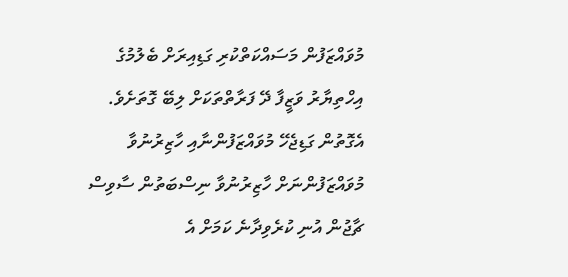މުވައްޒަފުން މަސައްކަތްކުރި ގަޑިއިރަށް ބެލުމުގެ އިހްތިޔާރު ވަޒީފާ ދޭ ފަރާތްތަކަށް ލިބޭ ގޮތަށެވެ. އެގޮތުން ގަޑިޖެހޭ މުވައްޒަފުންނާއި ހާޒިރުނުވާ މުވައްޒަފުންނަށް ހާޒިރުނުވާ ނިސްބަތުން ސާވިސް ޗާޖުން އުނި ކުރެވިދާނެ ކަމަށް އެ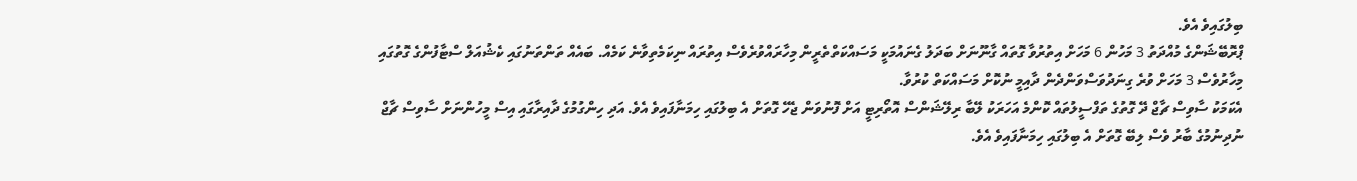ބިލުގައިވެ އެވެ.
ޕްރޮބޭޝަންގެ މުއްދަތު 3 މަހުން 6 މަހަށް އިތުރުވާ ގޮތައް ގާނޫނަށް ބަދަލު ގެނައުމަކީ މަސައްކަތްތެރީން މިހާރައްވުރެވެސް އިތުރައް ނިކަމެތިވާނެ ކަމެއް. ބައެއް ތަންތަނުގައި ކެޝުއަލް ސްޓާފުންގެ ގޮތުގައި މިހާރުވެސް 3 މަހަށް ވުރެ ގިނަދުވަސްވަންދެން ދާއިމީ ނުކޮށް މަސައްކަތް ކުރުވާ.
އެކަމަކު ސާވިސް ޗާޖް ދޭ ގޮތުގެ ތަފްސީލުތައް ކޮންމެ އަހަރަކު ލޭބާ ރިލޭޝަންސް އޮތޯރިޓީ އަށް ފޮނުވަން ޖެހޭ ގޮތަށް އެ ބިލުގައި ހިމަނާފައިވެ އެވެ. އަދި ހިންގުމުގެ ދާއިރާގައި އިސް މީހުންނަށް ސާވިސް ޗާޖް ނުދިނުމުގެ ބާރު ވެސް ލިބޭ ގޮތަށް އެ ބިލުގައި ހިމަނާފައިވެ އެވެ.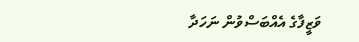ވަޒީފާގެ އެއްބަސްވުން ނަހަދާ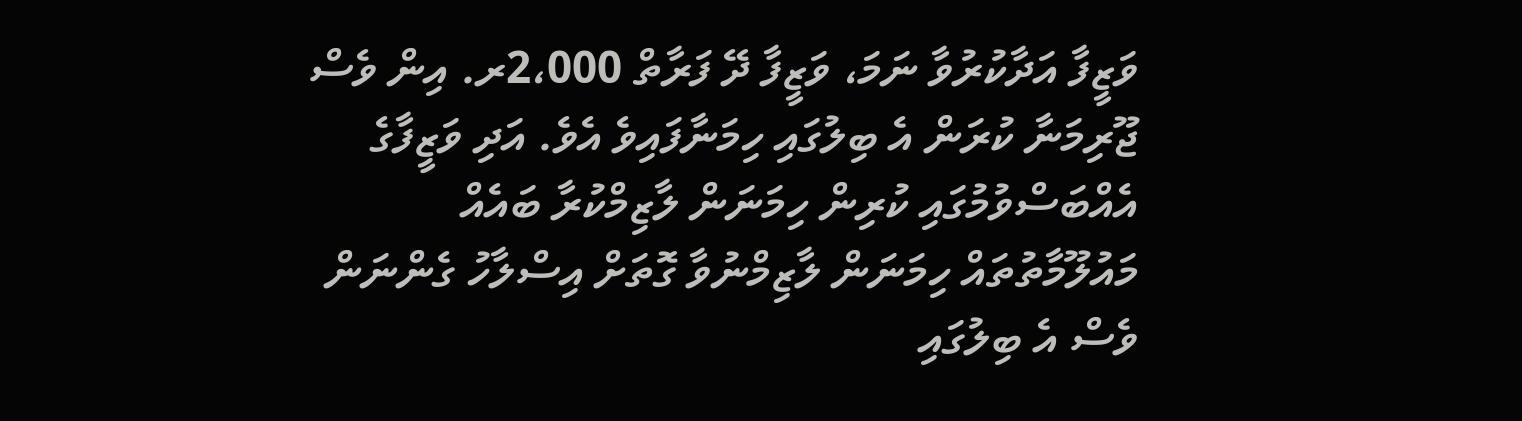ވަޒީފާ އަދާކުރުވާ ނަމަ، ވަޒީފާ ދޭ ފަރާތް 2،000ރ. އިން ވެސް ޖޫރިމަނާ ކުރަން އެ ބިލުގައި ހިމަނާފައިވެ އެވެ. އަދި ވަޒީފާގެ އެއްބަސްވުމުގައި ކުރިން ހިމަނަން ލާޒިމްކުރާ ބައެއް މައުލޫމާތުތައް ހިމަނަން ލާޒިމްނުވާ ގޮތަށް އިސްލާހު ގެންނަން ވެސް އެ ބިލުގައި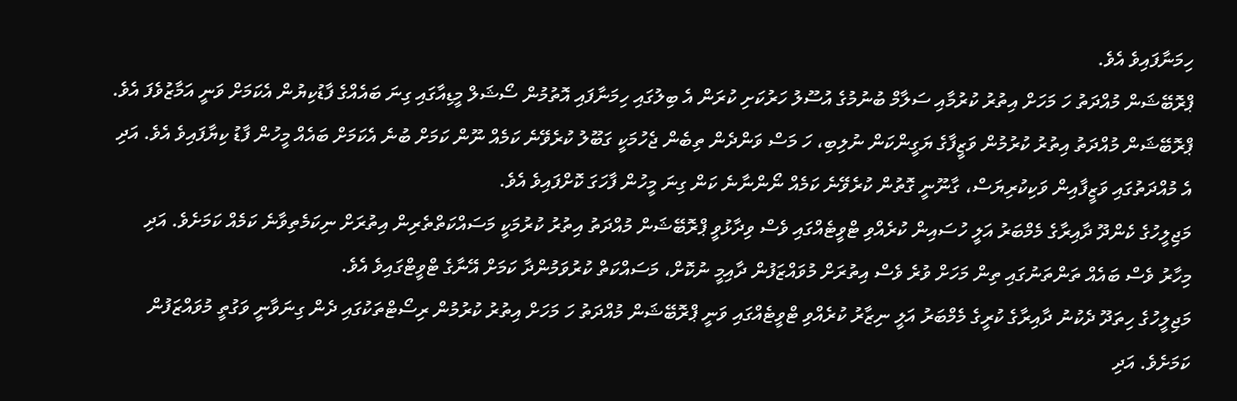ހިމަނާފައިވެ އެވެ.
ޕްރޮބޭޝަން މުއްދަތު ހަ މަހަށް އިތުރު ކުރުމާއި ސަލާމް ބުނުމުގެ އުސޫލު ހަރުކަށި ކުރަން އެ ބިލުގައި ހިމަނާފައި އޮތުމުން ސޯޝަލް މީޑިއާގައި ގިނަ ބައެއްގެ ފާޑުކިޔުން އެކަމަށް ވަނީ އަމާޒުވެފަ އެވެ. ޕްރޮބޭޝަން މުއްދަތު އިތުރު ކުރުމުން ވަޒީފާގެ ޔަގީންކަން ނުލިބި، ހަ މަސް ވަންދެން ތިބެން ޖެހުމަކީ ގަބޫލު ކުރެވޭނެ ކަމެއް ނޫން ކަމަށް ބުނެ އެކަމަށް ބައެއް މީހުން ފާޑު ކިޔާފައިވެ އެވެ. އަދި އެ މުއްދަތުގައި ވަޒީފާއިން ވަކިކުރިޔަސް، ގާނޫނީ ގޮތުން ކުރެވޭނެ ކަމެއް ނޯންނާނެ ކަން ގިނަ މީހުން ފާހަގަ ކޮށްފައިވެ އެވެ.
މަޖިލީހުގެ ކެންދޫ ދާއިރާގެ މެމްބަރު އަލީ ހުސައިން ކުރެއްވި ޓްވީޓެއްގައި ވެސް ވިދާޅުވީ ޕްރޮބޭޝަން މުއްދަތު އިތުރު ކުރުމަކީ މަސައްކަތްތެރިން އިތުރަށް ނިކަމެތިވާނެ ކަމެއް ކަމަށެވެ. އަދި މިހާރު ވެސް ބައެއް ތަންތަނުގައި ތިން މަހަށް ވުރެ ވެސް އިތުރަށް މުވައްޒަފުން ދާއިމީ ނުކޮށް، މަސައްކަތް ކުރުވަމުންދާ ކަމަށް އޭނާގެ ޓްވީޓްގައިވެ އެވެ.
މަޖިލީހުގެ ހިތަދޫ ދެކުނު ދާއިރާގެ ކުރީގެ މެމްބަރު އަލީ ނިޒާރު ކުރެއްވި ޓްވީޓެއްގައި ވަނީ ޕްރޮބޭޝަން މުއްދަތު ހަ މަހަށް އިތުރު ކުރުމުން ރިސޯޓްތަކުގައި ދެން ގިނަވާނީ ވަގުތީ މުވައްޒަފުން ކަމަށެވެ. އަދި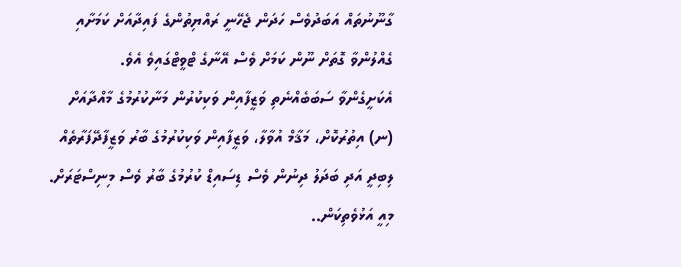ގާނޫނުތައް އަބަދުވެސް ހަދަން ޖެހޭނީ ރައްޔިތުންގެ ފައިދާއަށް ކަމަށާއި ގެއްލުންވާ ގޮތަށް ނޫން ކަމަށް ވެސް އޭނާގެ ޓްވީޓްގައިވެ އެވެ.
އެކަށީގެންވާ ސަބަބެއްނެތި ވަޒީފާއިން ވަކިކުރުން މަނާކުރުމުގެ މާއްދާއަށް (ނ) އިތުރުކޮށް، މަޤާމް އުވާލާ، ވަޒީފާއިން ވަކިކުރުމުގެ ބާރު ވަޒީފާދޭފަރާތެއް ލިބިދީ އަދި ބަދަލު ދިނުން ވެސް ޑިސައިޑް ކުރުމުގެ ބާރު ވެސް މިނިސްޓަރަށް. މިއީ އަޅުވެތިކަން..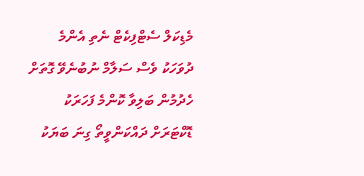މެޑިކަލް ސެޓްފިކެޓް ނެތި އެންމެ ދުވަހަކު ވެސް ސަލާމް ނުބުނެވޭ ގޮތަށް ހެދުމުން ބަލިވާ ކޮންމެ ފަހަރަކު ޑޮކްޓަރަށް ދައްކަންވީތޯ ގިނަ ބަޔަކު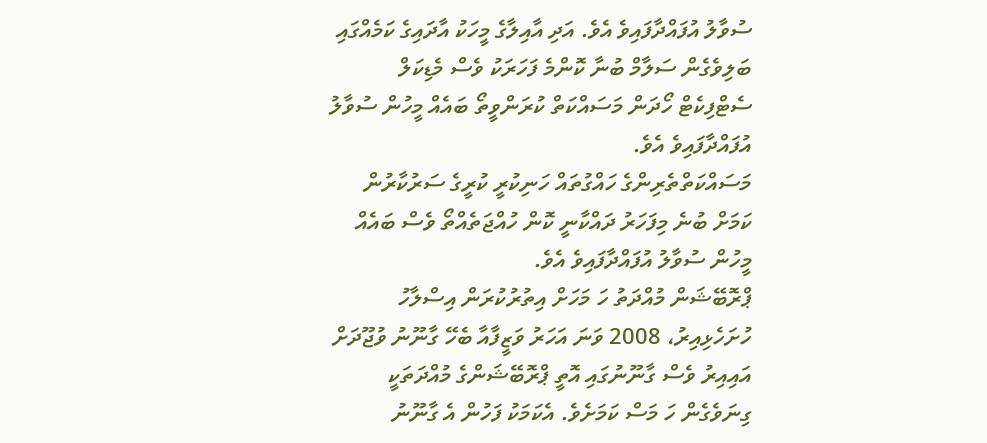ސުވާލު އުފައްދާފައިވެ އެވެ. އަދި އާއިލާގެ މީހަކު އާދައިގެ ކަމެއްގައި ބަލިވެގެން ސަލާމް ބުނާ ކޮންމެ ފަހަރަކު ވެސް މެޑިކަލް ސެޓްފިކެޓް ހޯދަން މަސައްކަތް ކުރަންވީތޯ ބައެއް މީހުން ސުވާލު އުފައްދާފައިވެ އެވެ.
މަސައްކަތްތެރިންގެ ހައްގުތައް ހަނިކުރީ ކުރީގެ ސަރުކާރުން ކަމަށް ބުނެ މިފަހަރު ދައްކާނީ ކޮން ހުއްޖަތެއްތޯ ވެސް ބައެއް މީހުން ސުވާލު އުފައްދާފައިވެ އެވެ.
ޕްރޮބޭޝަން މުއްދަތު ހަ މަހަށް އިތުރުކުރަން އިސްލާހު ހުށަހެޅިއިރު، 2008 ވަނަ އަހަރު ވަޒީފާއާ ބެހޭ ގާނޫނު ވުޖޫދަށް އައިއިރު ވެސް ގާނޫނުގައި އޮތީ ޕްރޮބޭޝަންގެ މުއްދަތަކީ ގިނަވެގެން ހަ މަސް ކަމަށެވެ. އެކަމަކު ފަހުން އެ ގާނޫނު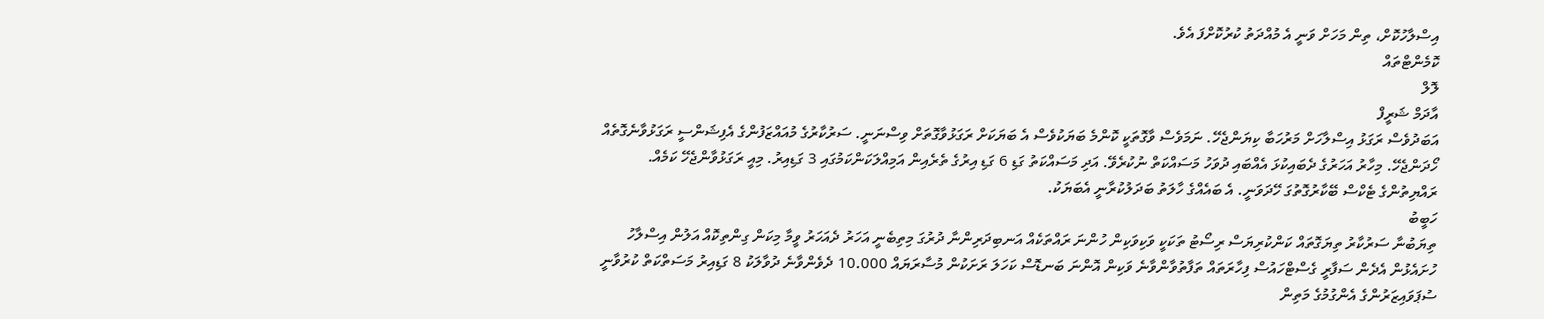އިސްލާހުކޮށް، ތިން މަހަށް ވަނީ އެ މުއްދަތު ކުރުކޮށްފަ އެވެ.
ކޮމެންޓްތައް
ލޮލް
އާދަމް ޝަރީފް
އަބަދުވެސް ރަގަޅު އިސްލާހަށް މަރުހަބާ ކިޔަންޖެހޭ. ނަމަވެސް ވާގޮތަކީ ކޮންމެ ބަޔަކުވެސް އެ ބަޔަކަށް ރަގަޅުވާގޮތަށް ވިސްނަނީ. ސަރުކާރުގެ މުއައްޒަފުންގެ އެފިޝަންސީ ރަގަޅުވާނެގޮތެއް ހޯދަންޖެހޭ. މިހާރު އަހަރުގެ ދެބައިކުޅަ އެއްބައި ދުވަހު މަސައްކަތް ނުކުރެވޭ. އަދި މަސައްކަތު ގަޑި 6 ގަޑި އިރުގެ ތެރެއިން އަމިއްލަކަންކަމުގައި 3 ގަޑިއިރު. މިއީ ރަގަޅުވާންޖެހޭ ކަމެއް. ރައްޔިތުންގެ ޓެކްސް ބޭކާރުގޮތުގަ ހޭދަވަނީ. އެ ބައެއްގެ ހާލަތު ބަދަލުކުރާނީ އެބަޔަކު.
ހަބީބު
ތިޔަބުނާ ސަރުކާރު ތިޔަގޮތައް ކަންކުރިޔަސް ރިސޯޓު ތަކަކީ ވަކިވަކިން ހުންނަ ރައްތަކެއް އަނބިދަރިންނާ ދުރުގަ މިތިބެނީ އަހަރު ދެއަހަރު ވީމާ މިކަން ގިންތިކޮއް އަލުން އިސްލާހު ހުށައެޅުން އެދެން ސަފާރީ ގެސްޓްހައުސް ފިހާރަތައް ތަފާތުވާންވާނެ ވަކިން އޮންނަ ބަނޑޮސް ކަހަލަ ރަށަކުން މުސާރަޔައް 10.000 ދެވެންވާނެ ދުވާލަކު 8 ގަޑިއިރު މަސަތްކަތް ކުރުވާނީ ސުޕަވައިޒަރުންގެ އެންގުމުގެ މަތިން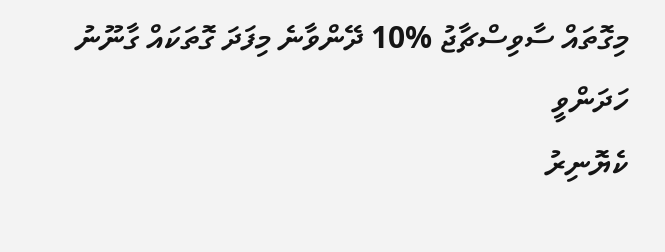މިގޮތައް ސާވިސްޗާޖު %10 ދޭންވާނެ މިފަދަ ގޮތަކައް ގާނޫނު ހަދަންވީ
ކެޔޮނިރު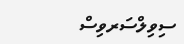ސިވިލްސަރވިސް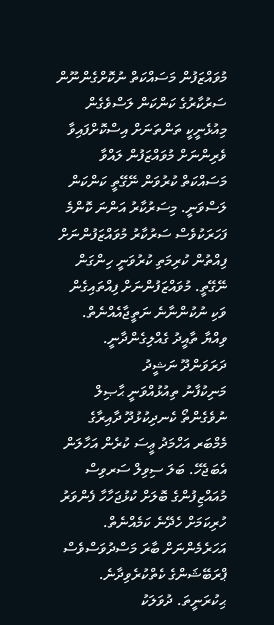މުވައްޒަފުން މަސައްކަތް ނުކޮށްގެންނޫން ސަރުކާރުގެ ކަންކަން ލަސްވެގެން މިއުޅެނީކީ ތަންތަނަށް އިސްކޮށްފައިވާ ވެރިންނަށް މުވައްޒަފުން ލައްވާ މަސައްކަތް ކުރުވަން ނޭގޭތީ ކަންކަން ލަސްވަނީ. މިސަރުކާރު އަންނަ ކޮންމެ ފަހަރަކުވެސް ސަރުކާރު މުވައްޒަފުންނަށް ފިއްތުން ކުރިމަތި ކުރުވަނީ ހިންގަން ނޭގޭތީ. މުވައްޒަފުންނަށް ފިއްތައިގެން ވަކި ނުކުންނާނެ ނަތީޖާއެއްނެތް. ވިއްޔާ ތާއީދު ގެއްލިގެންދާނީ.
ދަރަވަންދޫ ނަޝީދު
މަނިކުފާނު ތިއުޅުއްވަނީ ޙާޞިލް ނުވެގެންތޯ ކެނދިކުޅުދޫ ދާއިރާގެ މެމްބަރ އަހްމަދު ޢީސަ ކުރެން އަހާލަން އެބަޖެހޭ. ބަލަ ސިވިލް ސަރވިސް މުއައްޒިފުންގެ ބޮލަށް ކުޅުޖަހާހާ ފެންވަރު ހުރިކަމަށް ހެދޭނެ ކަމެއްނެތް. އަހަރެމެންނަށް ބާރަ މަސްދުވަސްވެސް ޕްރަބޭޝަންގެ ކެތްކުރެވިދާނެ. ޙިކުރަނީތަ. ދުވަލަކު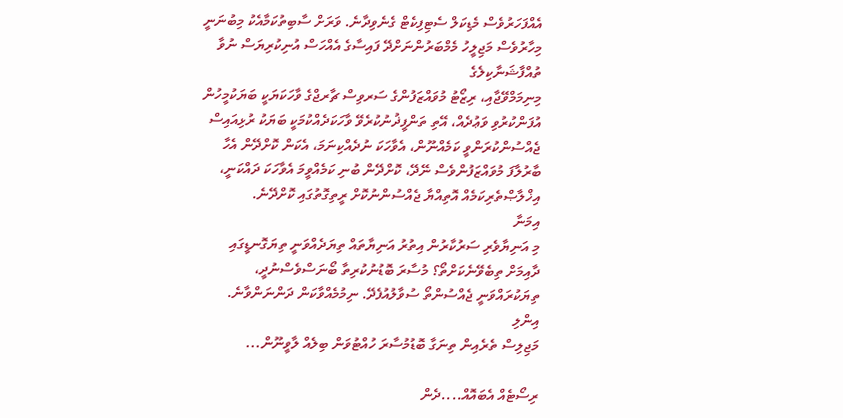އެއްފަހަރުވެސް މެޑިކަލް ސެޓިފިކެޓް ގެނެވިދާނެ. ވަރަށް ސާބިތުކަމާއެކު މިބުނަނީ މިހާރުވެސް މަޖިލީހު މެމްބަރުންނަށްދޭ ފައިސާގެ އެއްހަސް އުނިކުރިޔަސް ނުވާ
ތުއްފާޝަނާކިލެގެ
މިނިމަމްވޭޖާއި، ރިޒޯޓު މުވައްޒަފުންގެ ސަރވިސް ޗާރޖްގެ ވާހަކަޔަކީ ބަޔަކުމީހުން އުފަންކުރުވި ވަޢުދެއް، އޭތި ތަންފީޛުނުކުރެވޭ ވާހަކަދެއްކުމަކީ ބަޔަކު ރުޅިއައިސް ޖެއްސުންކުރަންވީ ކަމެއްނޫން، އެވާހަކަ ނުދެއްކިނަމަ، އެކަން ކޮށްދޭން އެހާ ބާރުލާފަ މުވައްޒަފުންވެސް ނޭދޭ، ކޮށްދޭން ބުނި ކަމެއްވީމަ އެވާހަކަ ދައްކަނީ، އިޚްލާޞްތެރިކަމެއް އޮތިއްޔާ ޖެއްސުންނުކޮށް ރީތިގޮތުގައި ކޮށްދޭނެ.
އިމަނާ
މި އަނިޔާވެރި ސަރުކާރުން އިތުރު އަނިޔާތައް ތިޔަދެއްވަނީ ތިޔަގޮނޑީގައި ދާއިމަށް ތިބެވޭނެކަށްތޯ؟ މުސާރަ ބޮޑުނުކުރިތާ ބޯނަސްވެސްނުދީ، ތިޔަކުރައްވަނީ ޖެއްސުންތޯ ސުވާލުއުފެދޭ. ނިމުމެއްވާކަން ދަންނަންވާނެ.
އިންލި
މަޖިލިސް ތެރެއިން ތިނަގާ ބޮޑުމުސާރަ ހުއްޓުވަން ބިލެއް ލާވީނޫން...

ރިސޯޓެއް އެބައޮއް....ދެން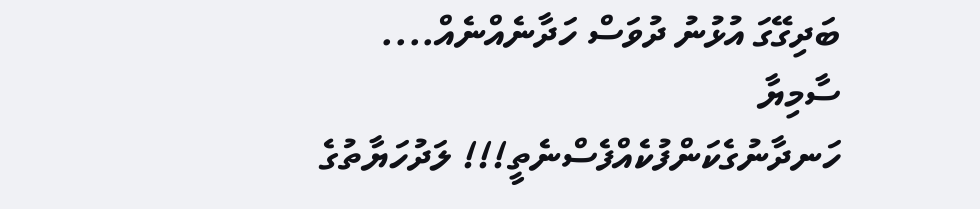ބަދިގޭގަ އުޅުނު ދުވަސް ހަދާނެއްނެއް....
ސާމިޔާ
ހަނދާނުގެކަންފުކެއްފެސްނެތީ!!! ލަދުހަޔާތުގެ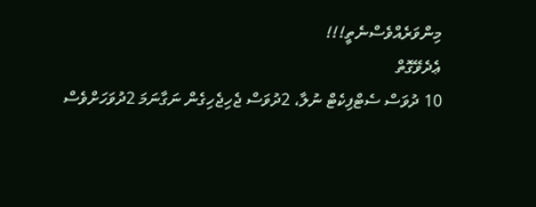މިންވަރެއްވެސްނެތީ!!!
ޢެދެވޭގޮތް
10 ދުވަސް ސެޓްފިކެޓް ނުލާ، 2ދުވަސް ޖެހިޖެހިގެން ނަގާނަމަ 2ދުވަހަށްވެސް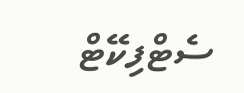ސެޓްފިކޭޓް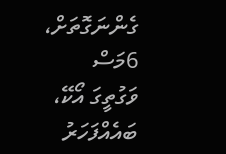ގެންނަގޮތަށް، 6މަސް ވަގުތީގަ އޯކޭ، ބައެއްފަހަރު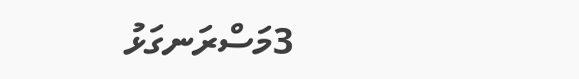3މަސްރަނގަޅު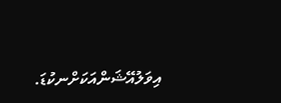އިވަލުއޭޝަންއަކަށްނކުޑަ.